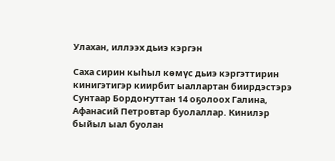Улахан, иллээх дьиэ кэргэн

Саха сирин кыһыл көмүс дьиэ кэргэттирин кинигэтигэр киирбит ыаллартан биирдэстэрэ Сунтаар Бордоҥуттан 14 оҕолоох Галина, Афанасий Петровтар буолаллар. Кинилэр быйыл ыал буолан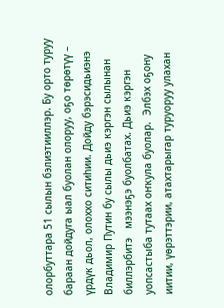олорбуттара 51 сылын бэлиэтииллэр. Бу орто туруу бараан дойдуга ыал буолан олоруу, оҕо төрөтүү – үрдүк дьол, олоххо ситиһии. Дойду бэрэсидьиэнэ Владимир Путин бу сылы дьиэ кэргэн сылынан биллэрбитэ   мээнэҕэ буолбатах. Дьиэ кэргэн уопсастыба тутаах оҥкула буолар.  Элбэх оҕону иитии, үөрэттэрии, атахтарыгар туруоруу улахан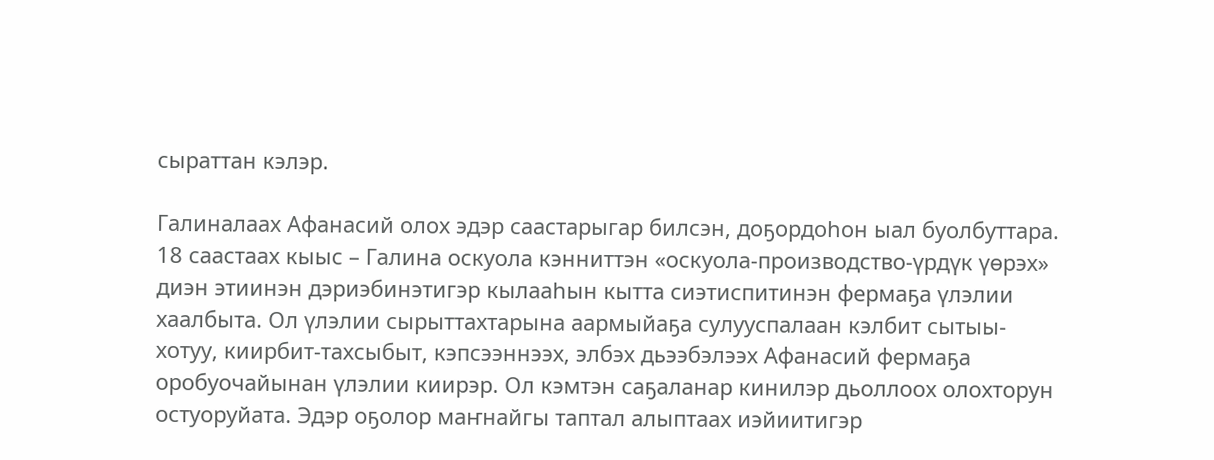сыраттан кэлэр.

Галиналаах Афанасий олох эдэр саастарыгар билсэн, доҕордоһон ыал буолбуттара.  18 саастаах кыыс – Галина оскуола кэнниттэн «оскуола-производство-үрдүк үөрэх» диэн этиинэн дэриэбинэтигэр кылааһын кытта сиэтиспитинэн фермаҕа үлэлии хаалбыта. Ол үлэлии сырыттахтарына аармыйаҕа сулууспалаан кэлбит сытыы-хотуу, киирбит-тахсыбыт, кэпсээннээх, элбэх дьээбэлээх Афанасий фермаҕа оробуочайынан үлэлии киирэр. Ол кэмтэн саҕаланар кинилэр дьоллоох олохторун остуоруйата. Эдэр оҕолор маҥнайгы таптал алыптаах иэйиитигэр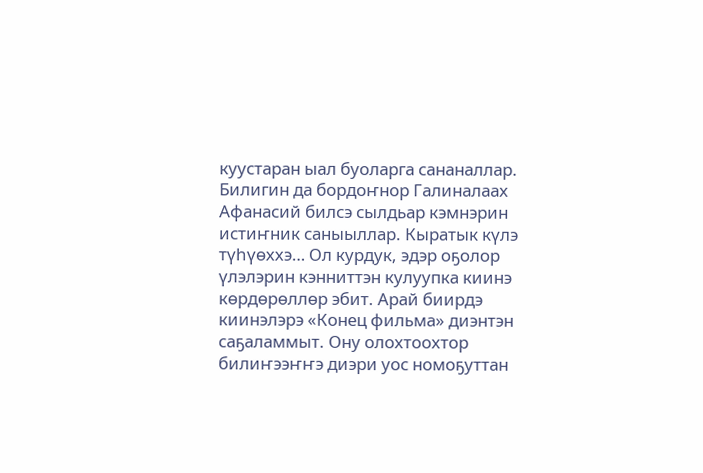куустаран ыал буоларга сананаллар. Билигин да бордоҥнор Галиналаах Афанасий билсэ сылдьар кэмнэрин истиҥник саныыллар. Кыратык күлэ түһүөххэ… Ол курдук, эдэр оҕолор үлэлэрин кэнниттэн кулуупка киинэ көрдөрөллөр эбит. Арай биирдэ киинэлэрэ «Конец фильма» диэнтэн саҕаламмыт. Ону олохтоохтор билиҥээҥҥэ диэри уос номоҕуттан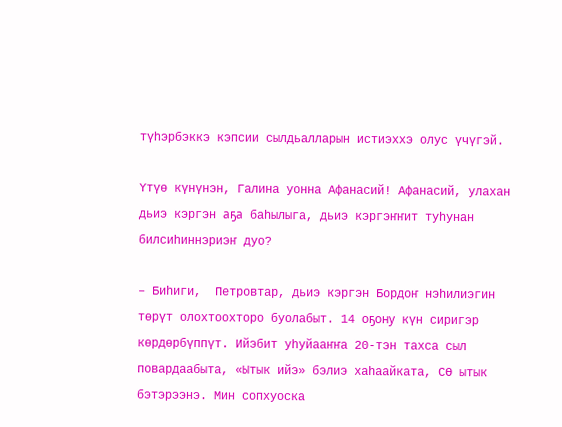түһэрбэккэ кэпсии сылдьалларын истиэххэ олус үчүгэй.

Үтүө күнүнэн, Галина уонна Афанасий! Афанасий, улахан дьиэ кэргэн аҕа баһылыга, дьиэ кэргэҥҥит туһунан билсиһиннэриэҥ дуо?

– Биһиги,  Петровтар, дьиэ кэргэн Бордоҥ нэһилиэгин төрүт олохтоохторо буолабыт. 14 оҕону күн сиригэр көрдөрбүппүт. Ийэбит уһуйааҥҥа 20-тэн тахса сыл повардаабыта, «Ытык ийэ» бэлиэ хаһаайката, СӨ ытык бэтэрээнэ. Мин сопхуоска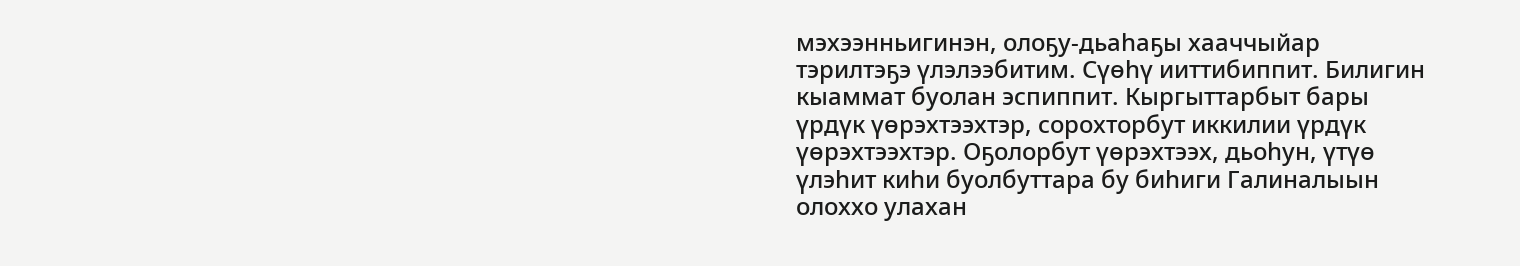мэхээнньигинэн, олоҕу-дьаһаҕы хааччыйар тэрилтэҕэ үлэлээбитим. Сүөһү ииттибиппит. Билигин кыаммат буолан эспиппит. Кыргыттарбыт бары үрдүк үөрэхтээхтэр, сорохторбут иккилии үрдүк үөрэхтээхтэр. Оҕолорбут үөрэхтээх, дьоһун, үтүө үлэһит киһи буолбуттара бу биһиги Галиналыын олоххо улахан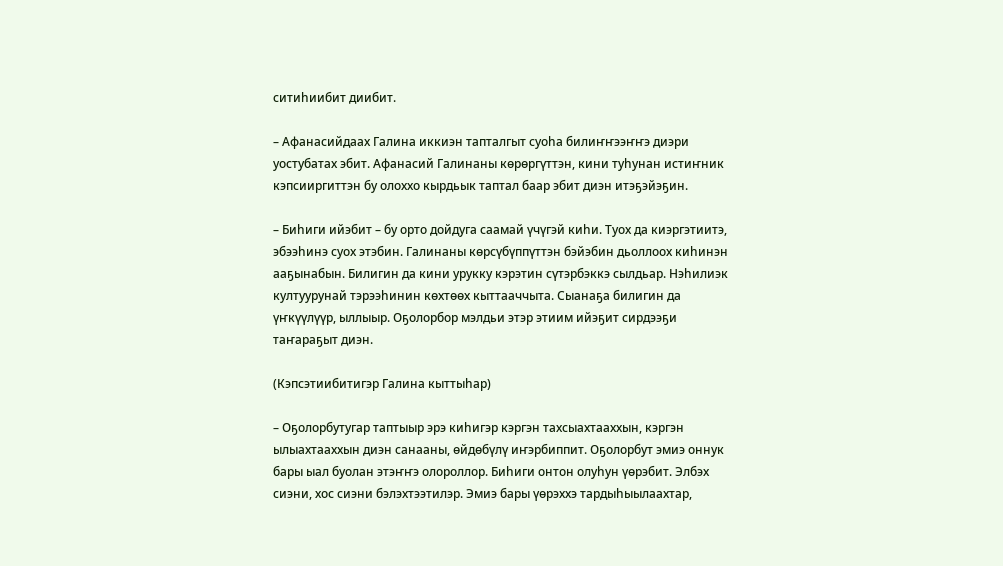ситиһиибит диибит.

– Афанасийдаах Галина иккиэн тапталгыт суоһа билиҥҥээҥҥэ диэри уостубатах эбит. Афанасий Галинаны көрөргүттэн, кини туһунан истиҥник кэпсииргиттэн бу олоххо кырдьык таптал баар эбит диэн итэҕэйэҕин.

– Биһиги ийэбит – бу орто дойдуга саамай үчүгэй киһи. Туох да киэргэтиитэ, эбээһинэ суох этэбин. Галинаны көрсүбүппүттэн бэйэбин дьоллоох киһинэн ааҕынабын. Билигин да кини урукку кэрэтин сүтэрбэккэ сылдьар. Нэһилиэк култуурунай тэрээһинин көхтөөх кыттааччыта. Сыанаҕа билигин да үҥкүүлүүр, ыллыыр. Оҕолорбор мэлдьи этэр этиим ийэҕит сирдээҕи таҥараҕыт диэн.

(Кэпсэтиибитигэр Галина кыттыһар)

– Оҕолорбутугар таптыыр эрэ киһигэр кэргэн тахсыахтааххын, кэргэн ылыахтааххын диэн санааны, өйдөбүлү иҥэрбиппит. Оҕолорбут эмиэ оннук бары ыал буолан этэҥҥэ олороллор. Биһиги онтон олуһун үөрэбит. Элбэх сиэни, хос сиэни бэлэхтээтилэр. Эмиэ бары үөрэххэ тардыһыылаахтар,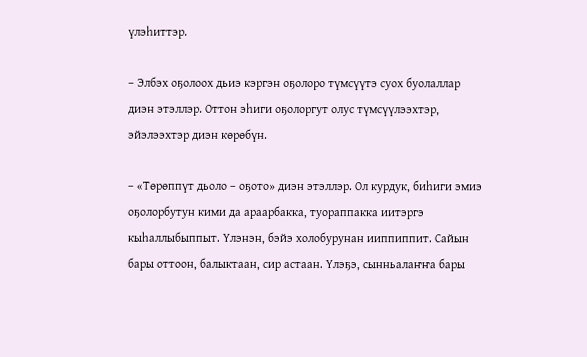үлэһиттэр.

– Элбэх оҕолоох дьиэ кэргэн оҕолоро түмсүүтэ суох буолаллар диэн этэллэр. Оттон эһиги оҕолоргут олус түмсүүлээхтэр, эйэлээхтэр диэн көрөбүн.

– «Төрөппүт дьоло – оҕото» диэн этэллэр. Ол курдук, биһиги эмиэ оҕолорбутун кими да араарбакка, туораппакка иитэргэ кыһаллыбыппыт. Үлэнэн, бэйэ холобурунан ииппиппит. Сайын бары оттоон, балыктаан, сир астаан. Үлэҕэ, сынньалаҥҥа бары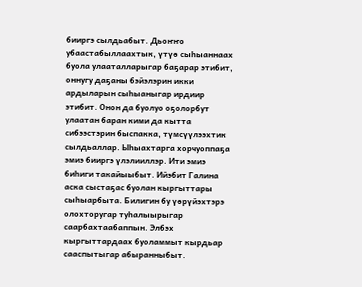бииргэ сылдьабыт. Дьоҥҥо убаастабыллаахтык, үтүө сыһыаннаах буола улааталларыгар баҕарар этибит, оннугу даҕаны бэйэлэрин икки ардыларын сыһыаныгар ирдиир этибит. Онон да буолуо оҕолорбут улаатан баран кими да кытта сибээстэрин быспакка, түмсүүлээхтик сылдьаллар. Ыһыахтарга хорчуоппаҕа эмиэ бииргэ үлэлииллэр. Ити эмиэ биһиги такайыыбыт. Ийэбит Галина аска сыстаҕас буолан кыргыттары сыһыарбыта. Билигин бу үөрүйэхтэрэ олохторугар туһалыырыгар саарбахтаабаппын. Элбэх кыргыттардаах буоламмыт кырдьар сааспытыгар абыранныбыт.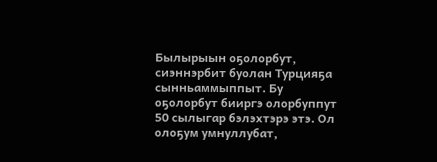Былырыын оҕолорбут, сиэннэрбит буолан Турцияҕа сынньаммыппыт. Бу  оҕолорбут бииргэ олорбуппут 50 сылыгар бэлэхтэрэ этэ. Ол олоҕум умнуллубат,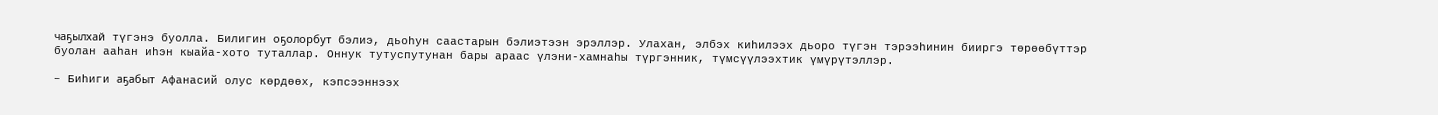чаҕылхай түгэнэ буолла. Билигин оҕолорбут бэлиэ, дьоһун саастарын бэлиэтээн эрэллэр. Улахан, элбэх киһилээх дьоро түгэн тэрээһинин бииргэ төрөөбүттэр буолан ааһан иһэн кыайа-хото туталлар. Оннук тутуспутунан бары араас үлэни-хамнаһы түргэнник, түмсүүлээхтик үмүрүтэллэр.

– Биһиги аҕабыт Афанасий олус көрдөөх, кэпсээннээх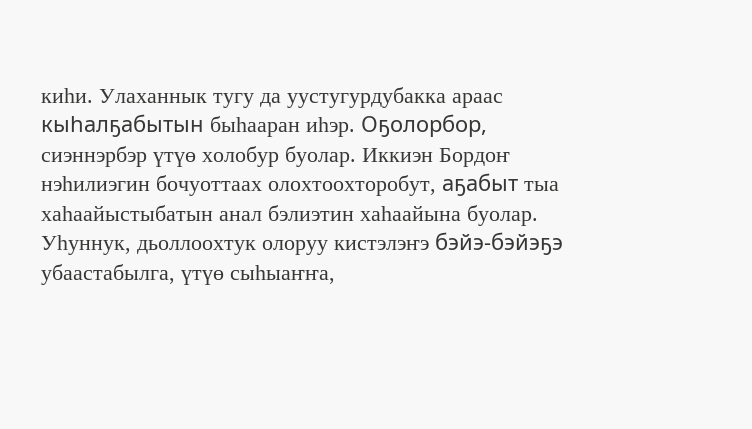киһи. Улаханнык тугу да уустугурдубакка араас кыһалҕабытын быһааран иһэр. Оҕолорбор, сиэннэрбэр үтүө холобур буолар. Иккиэн Бордоҥ нэһилиэгин бочуоттаах олохтоохторобут, аҕабыт тыа хаһаайыстыбатын анал бэлиэтин хаһаайына буолар. Уһуннук, дьоллоохтук олоруу кистэлэҥэ бэйэ-бэйэҕэ убаастабылга, үтүө сыһыаҥҥа,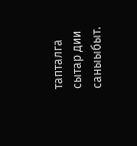тапталга  сытар дии саныыбыт.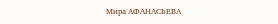Мира АФАНАСЬЕВА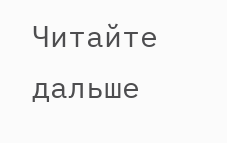Читайте дальше